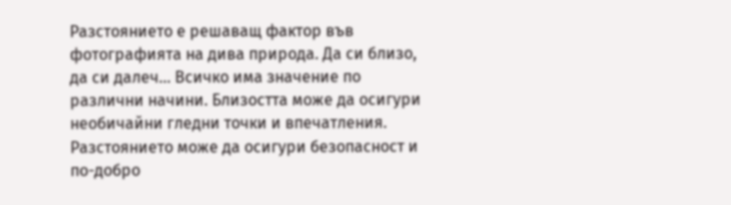Разстоянието е решаващ фактор във фотографията на дива природа. Да си близо, да си далеч... Всичко има значение по различни начини. Близостта може да осигури необичайни гледни точки и впечатления. Разстоянието може да осигури безопасност и по-добро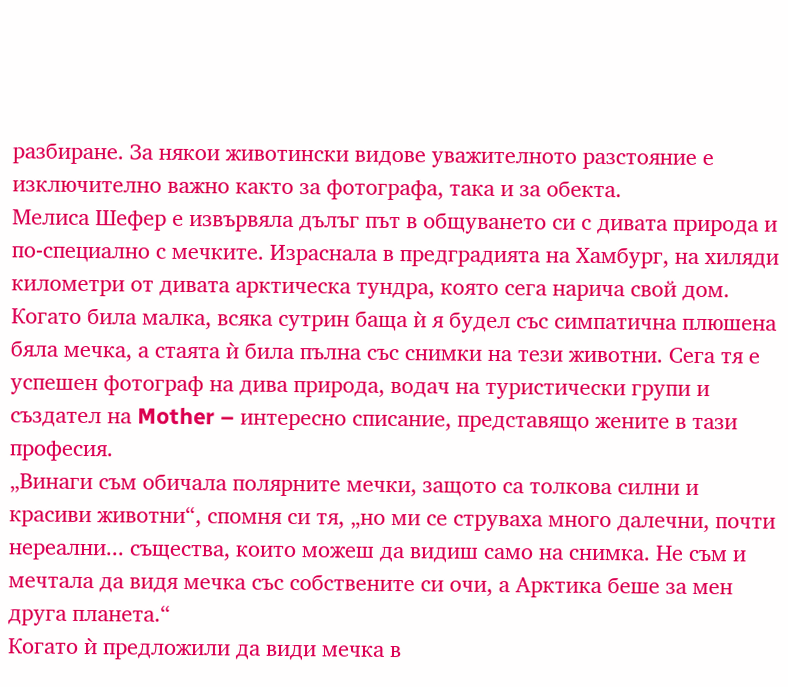разбиране. За някои животински видове уважителното разстояние е изключително важно както за фотографа, така и за обекта.
Мелиса Шефер е извървяла дълъг път в общуването си с дивата природа и по-специално с мечките. Израснала в предградията на Хамбург, на хиляди километри от дивата арктическа тундра, която сега нарича свой дом. Когато била малка, всяка сутрин баща ѝ я будел със симпатична плюшена бяла мечка, а стаята ѝ била пълна със снимки на тези животни. Сега тя е успешен фотограф на дива природа, водач на туристически групи и създател на Mother – интересно списание, представящо жените в тази професия.
„Винаги съм обичала полярните мечки, защото са толкова силни и красиви животни“, спомня си тя, „но ми се струваха много далечни, почти нереални... същества, които можеш да видиш само на снимка. Не съм и мечтала да видя мечка със собствените си очи, а Арктика беше за мен друга планета.“
Когато ѝ предложили да види мечка в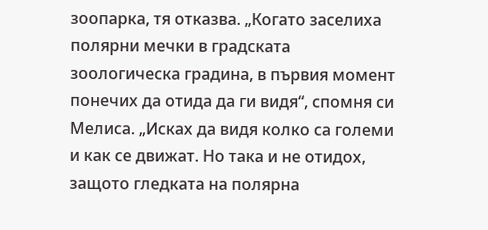зоопарка, тя отказва. „Когато заселиха полярни мечки в градската зоологическа градина, в първия момент понечих да отида да ги видя“, спомня си Мелиса. „Исках да видя колко са големи и как се движат. Но така и не отидох, защото гледката на полярна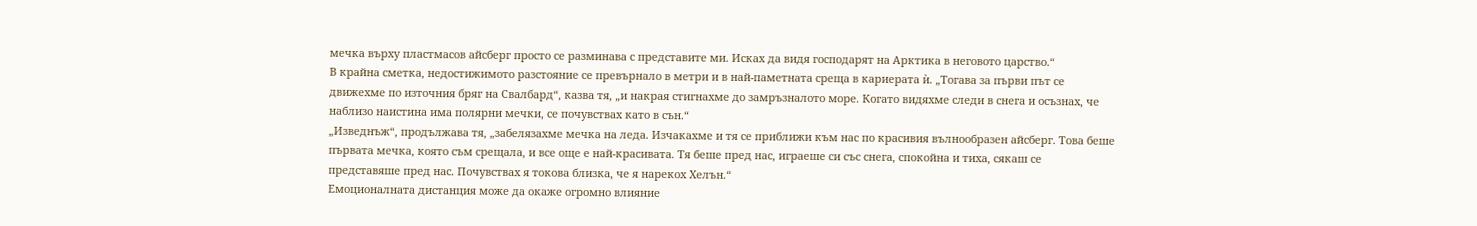мечка върху пластмасов айсберг просто се разминава с представите ми. Исках да видя господарят на Арктика в неговото царство.“
В крайна сметка, недостижимото разстояние се превърнало в метри и в най-паметната среща в кариерата ѝ. „Тогава за първи път се движехме по източния бряг на Свалбард“, казва тя, „и накрая стигнахме до замръзналото море. Когато видяхме следи в снега и осъзнах, че наблизо наистина има полярни мечки, се почувствах като в сън.“
„Изведнъж“, продължава тя, „забелязахме мечка на леда. Изчакахме и тя се приближи към нас по красивия вълнообразен айсберг. Това беше първата мечка, която съм срещала, и все още е най-красивата. Тя беше пред нас, играеше си със снега, спокойна и тиха, сякаш се представяше пред нас. Почувствах я токова близка, че я нарекох Хелън.“
Емоционалната дистанция може да окаже огромно влияние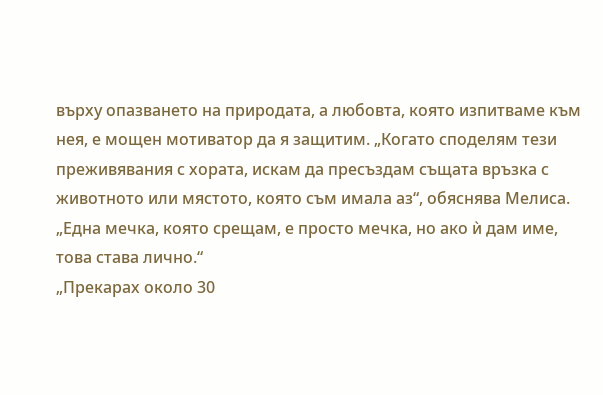върху опазването на природата, а любовта, която изпитваме към нея, е мощен мотиватор да я защитим. „Когато споделям тези преживявания с хората, искам да пресъздам същата връзка с животното или мястото, която съм имала аз“, обяснява Мелиса. „Една мечка, която срещам, е просто мечка, но ако ѝ дам име, това става лично.“
„Прекарах около 30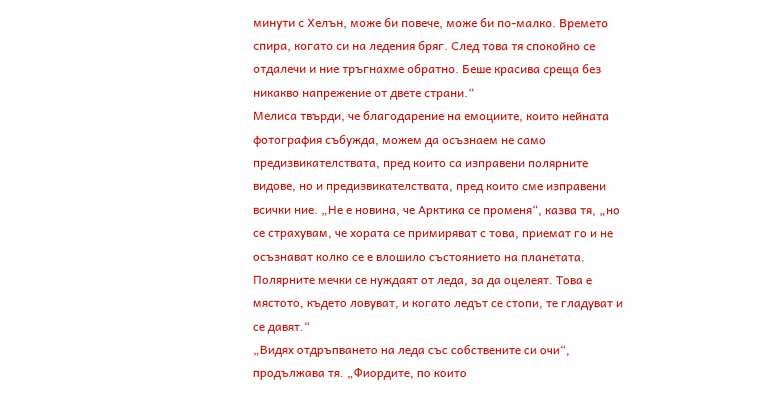минути с Хелън, може би повече, може би по-малко. Времето спира, когато си на ледения бряг. След това тя спокойно се отдалечи и ние тръгнахме обратно. Беше красива среща без никакво напрежение от двете страни.“
Мелиса твърди, че благодарение на емоциите, които нейната фотография събужда, можем да осъзнаем не само предизвикателствата, пред които са изправени полярните видове, но и предизвикателствата, пред които сме изправени всички ние. „Не е новина, че Арктика се променя“, казва тя, „но се страхувам, че хората се примиряват с това, приемат го и не осъзнават колко се е влошило състоянието на планетата. Полярните мечки се нуждаят от леда, за да оцелеят. Това е мястото, където ловуват, и когато ледът се стопи, те гладуват и се давят.“
„Видях отдръпването на леда със собствените си очи“, продължава тя. „Фиордите, по които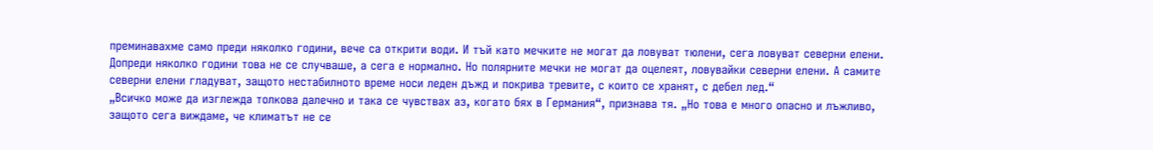преминавахме само преди няколко години, вече са открити води. И тъй като мечките не могат да ловуват тюлени, сега ловуват северни елени. Допреди няколко години това не се случваше, а сега е нормално. Но полярните мечки не могат да оцелеят, ловувайки северни елени. А самите северни елени гладуват, защото нестабилното време носи леден дъжд и покрива тревите, с които се хранят, с дебел лед.“
„Всичко може да изглежда толкова далечно и така се чувствах аз, когато бях в Германия“, признава тя. „Но това е много опасно и лъжливо, защото сега виждаме, че климатът не се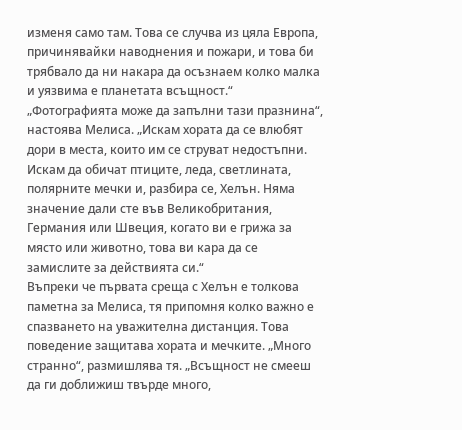изменя само там. Това се случва из цяла Европа, причинявайки наводнения и пожари, и това би трябвало да ни накара да осъзнаем колко малка и уязвима е планетата всъщност.“
„Фотографията може да запълни тази празнина“, настоява Мелиса. „Искам хората да се влюбят дори в места, които им се струват недостъпни. Искам да обичат птиците, леда, светлината, полярните мечки и, разбира се, Хелън. Няма значение дали сте във Великобритания, Германия или Швеция, когато ви е грижа за място или животно, това ви кара да се замислите за действията си.“
Въпреки че първата среща с Хелън е толкова паметна за Мелиса, тя припомня колко важно е спазването на уважителна дистанция. Това поведение защитава хората и мечките. „Много странно“, размишлява тя. „Всъщност не смееш да ги доближиш твърде много,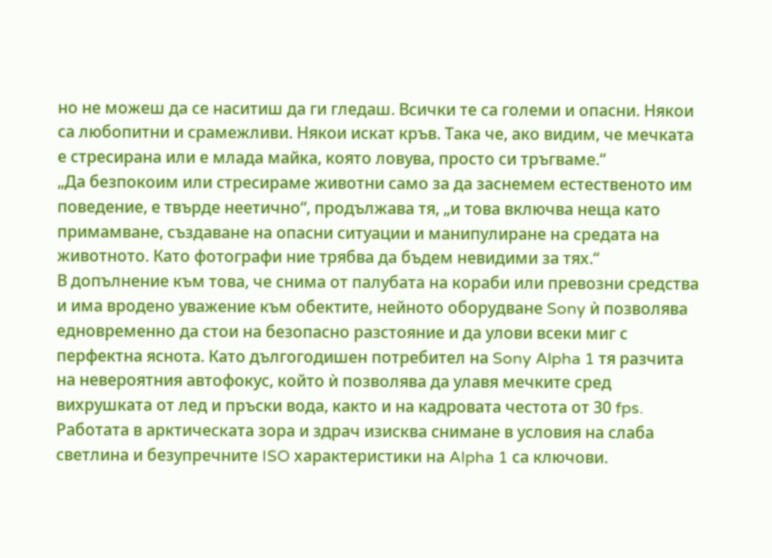но не можеш да се наситиш да ги гледаш. Всички те са големи и опасни. Някои са любопитни и срамежливи. Някои искат кръв. Така че, ако видим, че мечката е стресирана или е млада майка, която ловува, просто си тръгваме.“
„Да безпокоим или стресираме животни само за да заснемем естественото им поведение, е твърде неетично“, продължава тя, „и това включва неща като примамване, създаване на опасни ситуации и манипулиране на средата на животното. Като фотографи ние трябва да бъдем невидими за тях.“
В допълнение към това, че снима от палубата на кораби или превозни средства и има вродено уважение към обектите, нейното оборудване Sony ѝ позволява едновременно да стои на безопасно разстояние и да улови всеки миг с перфектна яснота. Като дългогодишен потребител на Sony Alpha 1 тя разчита на невероятния автофокус, който ѝ позволява да улавя мечките сред вихрушката от лед и пръски вода, както и на кадровата честота от 30 fps. Работата в арктическата зора и здрач изисква снимане в условия на слаба светлина и безупречните ISO характеристики на Alpha 1 са ключови.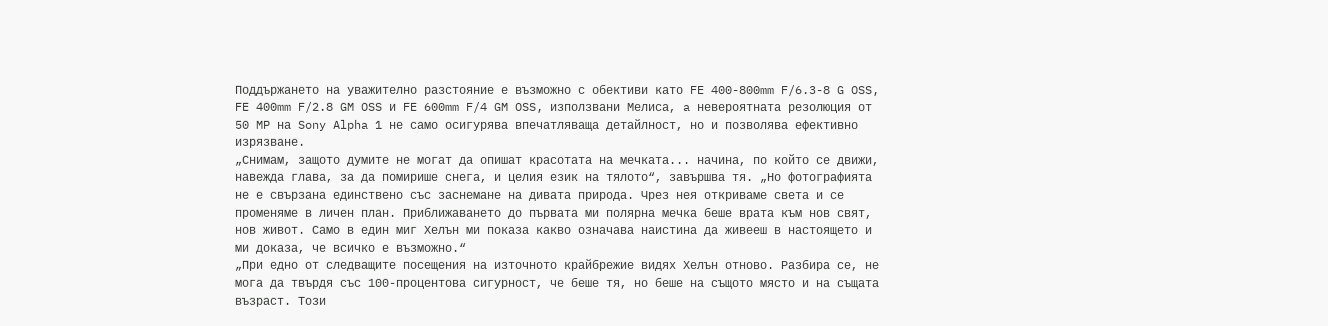Поддържането на уважително разстояние е възможно с обективи като FE 400-800mm F/6.3-8 G OSS, FE 400mm F/2.8 GM OSS и FE 600mm F/4 GM OSS, използвани Мелиса, a невероятната резолюция от 50 MP на Sony Alpha 1 не само осигурява впечатляваща детайлност, но и позволява ефективно изрязване.
„Снимам, защото думите не могат да опишат красотата на мечката... начина, по който се движи, навежда глава, за да помирише снега, и целия език на тялото“, завършва тя. „Но фотографията не е свързана единствено със заснемане на дивата природа. Чрез нея откриваме света и се променяме в личен план. Приближаването до първата ми полярна мечка беше врата към нов свят, нов живот. Само в един миг Хелън ми показа какво означава наистина да живееш в настоящето и ми доказа, че всичко е възможно.“
„При едно от следващите посещения на източното крайбрежие видях Хелън отново. Разбира се, не мога да твърдя със 100-процентова сигурност, че беше тя, но беше на същото място и на същата възраст. Този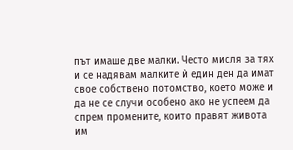път имаше две малки. Често мисля за тях и се надявам малките ѝ един ден да имат свое собствено потомство, което може и да не се случи особено ако не успеем да спрем промените, които правят живота им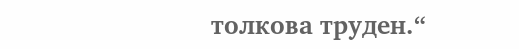толкова труден.“